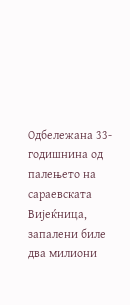Одбележана 33-годишнина од палењето на сараевската Вијеќница, запалени биле два милиони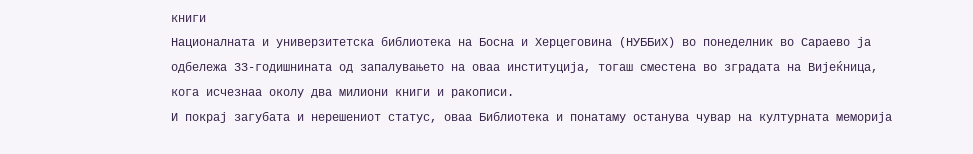книги
Националната и универзитетска библиотека на Босна и Херцеговина (НУББиХ) во понеделник во Сараево ја одбележа 33-годишнината од запалувањето на оваа институција, тогаш сместена во зградата на Вијеќница, кога исчезнаа околу два милиони книги и ракописи.
И покрај загубата и нерешениот статус, оваа Библиотека и понатаму останува чувар на културната меморија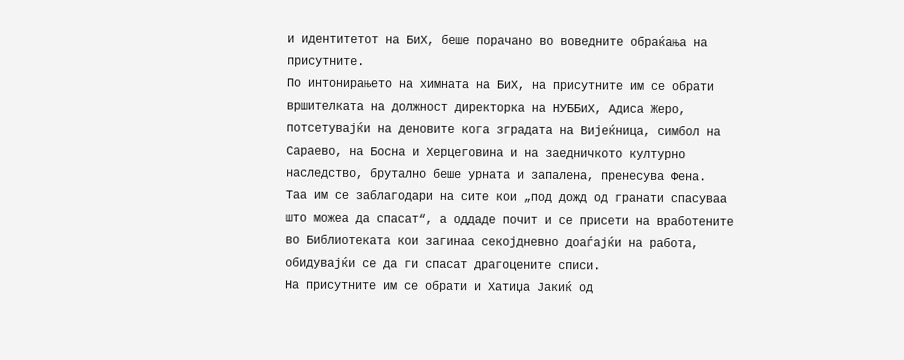и идентитетот на БиХ, беше порачано во воведните обраќања на присутните.
По интонирањето на химната на БиХ, на присутните им се обрати вршителката на должност директорка на НУББиХ, Адиса Жеро, потсетувајќи на деновите кога зградата на Вијеќница, симбол на Сараево, на Босна и Херцеговина и на заедничкото културно наследство, брутално беше урната и запалена, пренесува Фена.
Таа им се заблагодари на сите кои „под дожд од гранати спасуваа што можеа да спасат“, а оддаде почит и се присети на вработените во Библиотеката кои загинаа секојдневно доаѓајќи на работа, обидувајќи се да ги спасат драгоцените списи.
На присутните им се обрати и Хатиџа Јакиќ од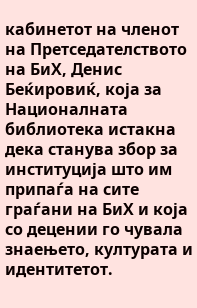кабинетот на членот на Претседателството на БиХ, Денис Беќировиќ, која за Националната библиотека истакна дека станува збор за институција што им припаѓа на сите граѓани на БиХ и која со децении го чувала знаењето, културата и идентитетот.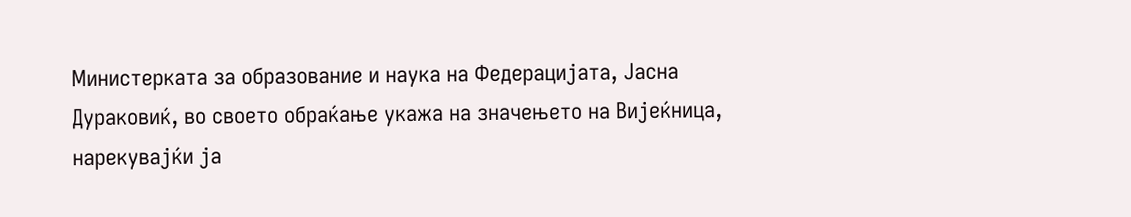Министерката за образование и наука на Федерацијата, Јасна Дураковиќ, во своето обраќање укажа на значењето на Вијеќница, нарекувајќи ја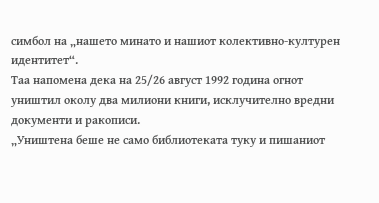симбол на „нашето минато и нашиот колективно-културен идентитет“.
Таа напомена дека на 25/26 август 1992 година огнот уништил околу два милиони книги, исклучително вредни документи и ракописи.
„Уништена беше не само библиотеката туку и пишаниот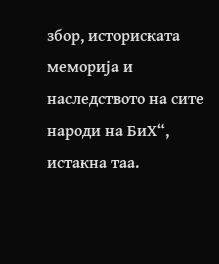збор, историската меморија и наследството на сите народи на БиХ“, истакна таа.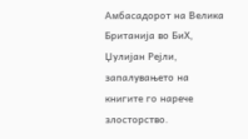Амбасадорот на Велика Британија во БиХ, Џулијан Рејли, запалувањето на книгите го нарече злосторство.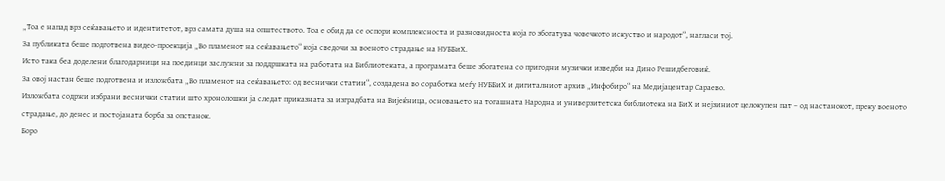„Тоа е напад врз сеќавањето и идентитетот, врз самата душа на општеството. Тоа е обид да се оспори комплексноста и разновидноста која го збогатува човечкото искуство и народот“, нагласи тој.
За публиката беше подготвена видео-проекција „Во пламенот на сеќавањето“ која сведочи за военото страдање на НУББиХ.
Исто така беа доделени благодарници на поединци заслужни за поддршката на работата на Библиотеката, а програмата беше збогатена со пригодни музички изведби на Дино Решидбеговиќ.
За овој настан беше подготвена и изложбата „Во пламенот на сеќавањето: од веснички статии“, создадена во соработка меѓу НУББиХ и дигиталниот архив „Инфобиро“ на Медијацентар Сараево.
Изложбата содржи избрани веснички статии што хронолошки ја следат приказната за изградбата на Вијеќница, основањето на тогашната Народна и универзитетска библиотека на БиХ и нејзиниот целокупен пат – од настанокот, преку военото страдање, до денес и постојаната борба за опстанок.
Боро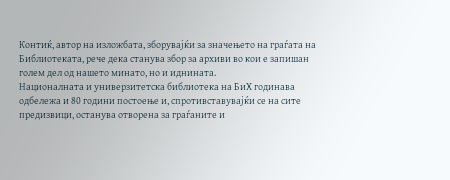Контиќ, автор на изложбата, зборувајќи за значењето на граѓата на Библиотеката, рече дека станува збор за архиви во кои е запишан голем дел од нашето минато, но и иднината.
Националната и универзитетска библиотека на БиХ годинава одбележа и 80 години постоење и, спротивставувајќи се на сите предизвици, останува отворена за граѓаните и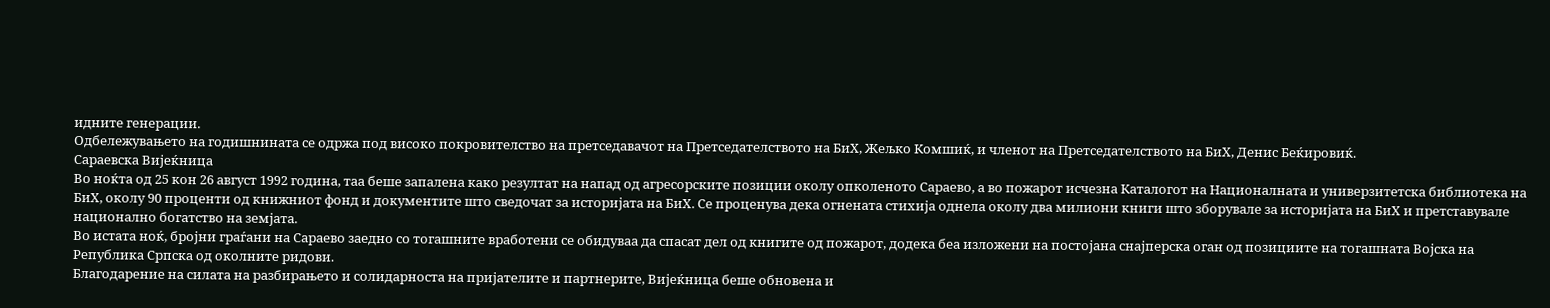идните генерации.
Одбележувањето на годишнината се одржа под високо покровителство на претседавачот на Претседателството на БиХ, Жељко Комшиќ, и членот на Претседателството на БиХ, Денис Беќировиќ.
Сараевска Вијеќница
Во ноќта од 25 кон 26 август 1992 година, таа беше запалена како резултат на напад од агресорските позиции околу опколеното Сараево, а во пожарот исчезна Каталогот на Националната и универзитетска библиотека на БиХ, околу 90 проценти од книжниот фонд и документите што сведочат за историјата на БиХ. Се проценува дека огнената стихија однела околу два милиони книги што зборувале за историјата на БиХ и претставувале национално богатство на земјата.
Во истата ноќ, бројни граѓани на Сараево заедно со тогашните вработени се обидуваа да спасат дел од книгите од пожарот, додека беа изложени на постојана снајперска оган од позициите на тогашната Војска на Република Српска од околните ридови.
Благодарение на силата на разбирањето и солидарноста на пријателите и партнерите, Вијеќница беше обновена и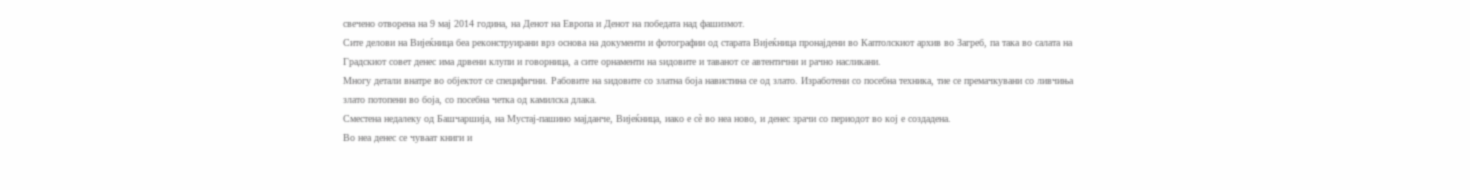свечено отворена на 9 мај 2014 година, на Денот на Европа и Денот на победата над фашизмот.
Сите делови на Вијеќница беа реконструирани врз основа на документи и фотографии од старата Вијеќница пронајдени во Каптолскиот архив во Загреб, па така во салата на Градскиот совет денес има дрвени клупи и говорница, а сите орнаменти на ѕидовите и таванот се автентични и рачно насликани.
Многу детали внатре во објектот се специфични. Рабовите на ѕидовите со златна боја навистина се од злато. Изработени со посебна техника, тие се премачкувани со ливчиња злато потопени во боја, со посебна четка од камилска длака.
Сместена недалеку од Башчаршија, на Мустај-пашино мајданче, Вијеќница, иако е сè во неа ново, и денес зрачи со периодот во кој е создадена.
Во неа денес се чуваат книги и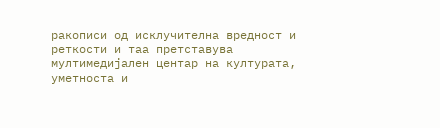ракописи од исклучителна вредност и реткости и таа претставува мултимедијален центар на културата, уметноста и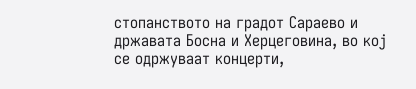стопанството на градот Сараево и државата Босна и Херцеговина, во кој се одржуваат концерти,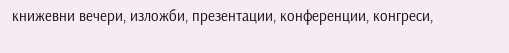книжевни вечери, изложби, презентации, конференции, конгреси,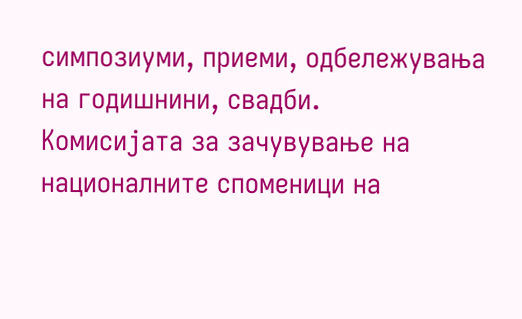симпозиуми, приеми, одбележувања на годишнини, свадби.
Комисијата за зачувување на националните споменици на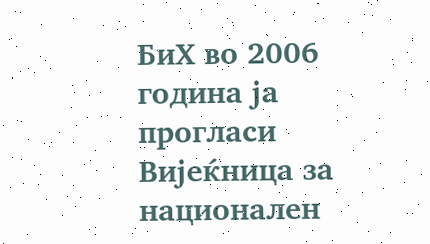БиХ во 2006 година ја прогласи Вијеќница за национален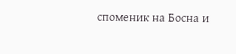споменик на Босна и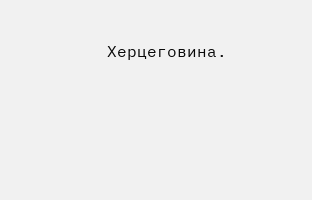Херцеговина.